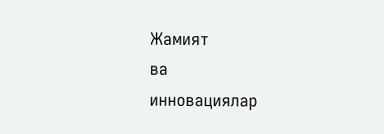Жамият
ва
инновациялар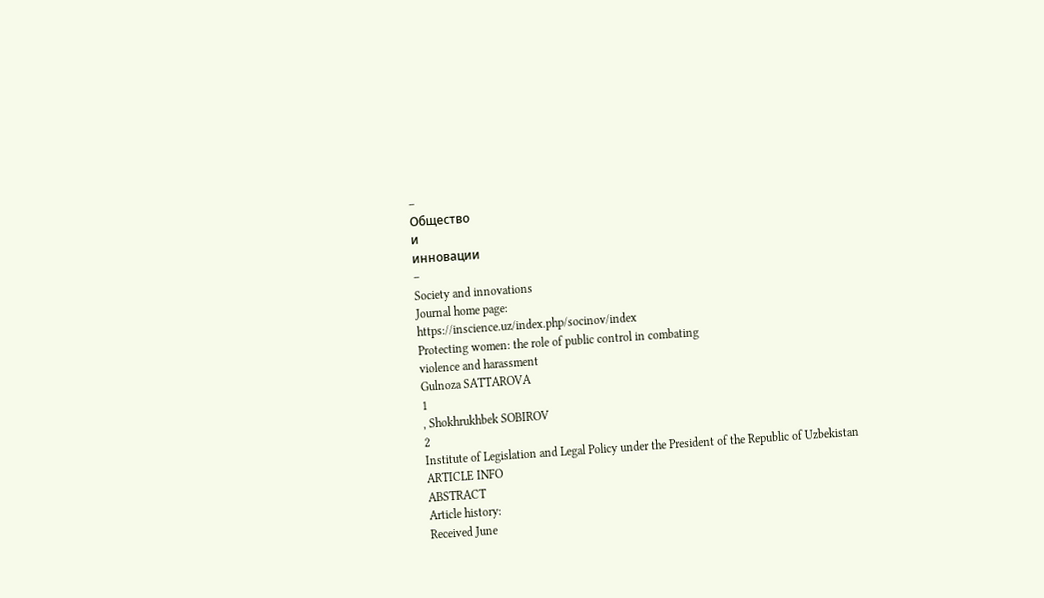–
Общество
и
инновации
–
Society and innovations
Journal home page:
https://inscience.uz/index.php/socinov/index
Protecting women: the role of public control in combating
violence and harassment
Gulnoza SATTAROVA
1
, Shokhrukhbek SOBIROV
2
Institute of Legislation and Legal Policy under the President of the Republic of Uzbekistan
ARTICLE INFO
ABSTRACT
Article history:
Received June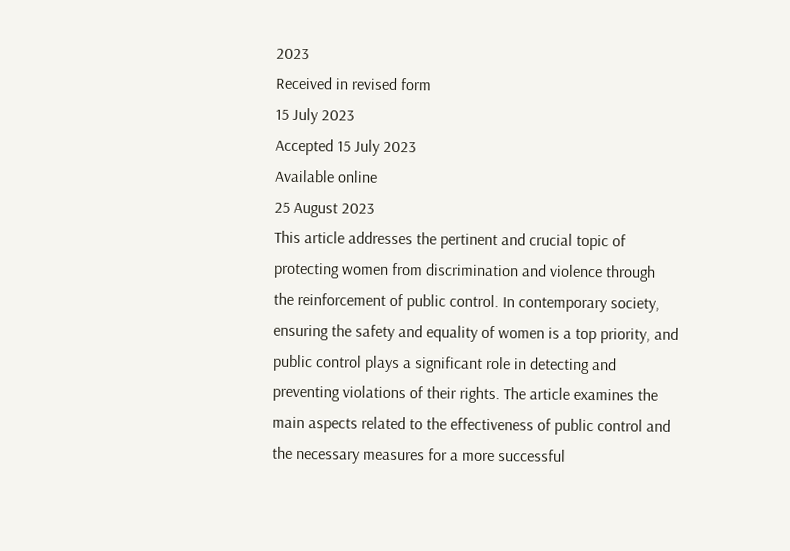2023
Received in revised form
15 July 2023
Accepted 15 July 2023
Available online
25 August 2023
This article addresses the pertinent and crucial topic of
protecting women from discrimination and violence through
the reinforcement of public control. In contemporary society,
ensuring the safety and equality of women is a top priority, and
public control plays a significant role in detecting and
preventing violations of their rights. The article examines the
main aspects related to the effectiveness of public control and
the necessary measures for a more successful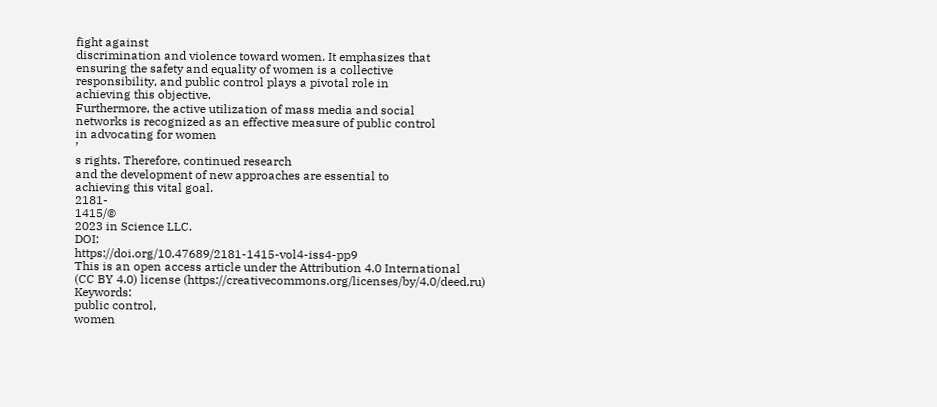fight against
discrimination and violence toward women. It emphasizes that
ensuring the safety and equality of women is a collective
responsibility, and public control plays a pivotal role in
achieving this objective.
Furthermore, the active utilization of mass media and social
networks is recognized as an effective measure of public control
in advocating for women
’
s rights. Therefore, continued research
and the development of new approaches are essential to
achieving this vital goal.
2181-
1415/©
2023 in Science LLC.
DOI:
https://doi.org/10.47689/2181-1415-vol4-iss4-pp9
This is an open access article under the Attribution 4.0 International
(CC BY 4.0) license (https://creativecommons.org/licenses/by/4.0/deed.ru)
Keywords:
public control,
women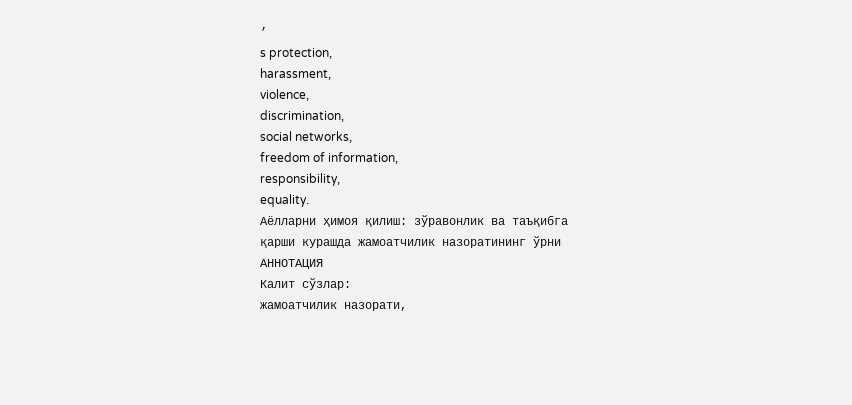’
s protection,
harassment,
violence,
discrimination,
social networks,
freedom of information,
responsibility,
equality.
Аёлларни ҳимоя қилиш: зўравонлик ва таъқибга
қарши курашда жамоатчилик назоратининг ўрни
АННОТАЦИЯ
Калит сўзлар:
жамоатчилик назорати,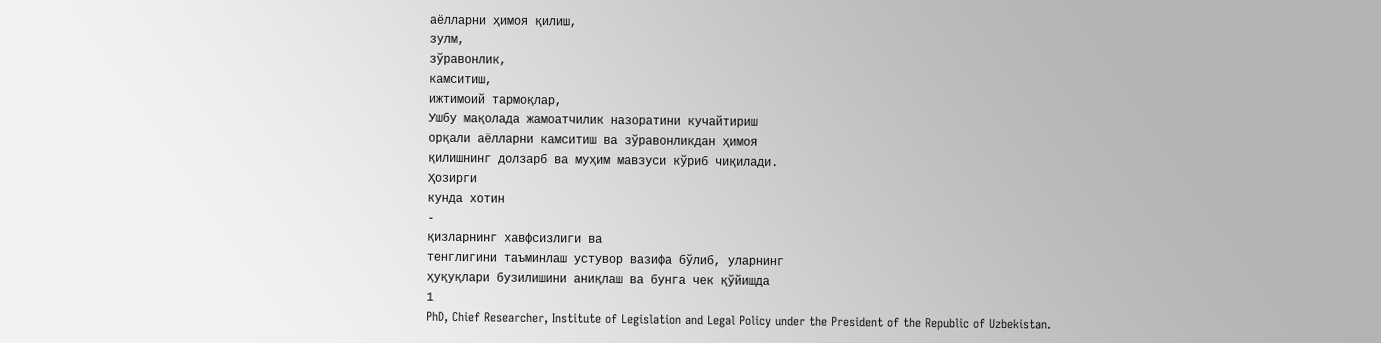аёлларни ҳимоя қилиш,
зулм,
зўравонлик,
камситиш,
ижтимоий тармоқлар,
Ушбу мақолада жамоатчилик назоратини кучайтириш
орқали аёлларни камситиш ва зўравонликдан ҳимоя
қилишнинг долзарб ва муҳим мавзуси кўриб чиқилади.
Ҳозирги
кунда хотин
-
қизларнинг хавфсизлиги ва
тенглигини таъминлаш устувор вазифа бўлиб, уларнинг
ҳуқуқлари бузилишини аниқлаш ва бунга чек қўйишда
1
PhD, Chief Researcher, Institute of Legislation and Legal Policy under the President of the Republic of Uzbekistan.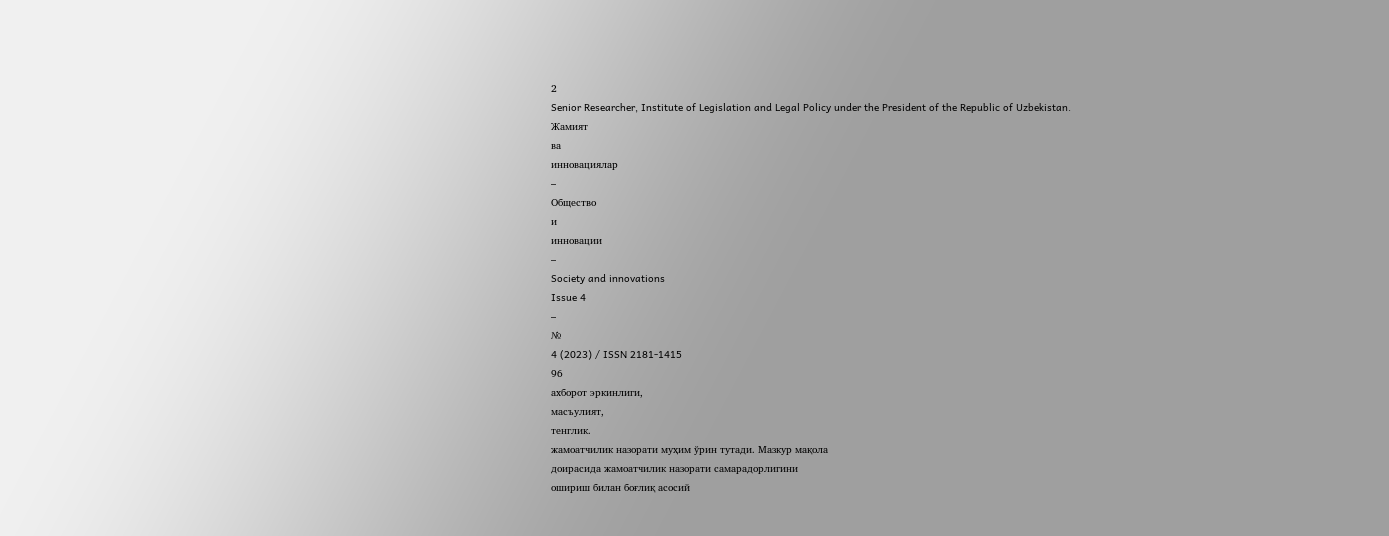2
Senior Researcher, Institute of Legislation and Legal Policy under the President of the Republic of Uzbekistan.
Жамият
ва
инновациялар
–
Общество
и
инновации
–
Society and innovations
Issue 4
–
№
4 (2023) / ISSN 2181-1415
96
ахборот эркинлиги,
масъулият,
тенглик.
жамоатчилик назорати муҳим ўрин тутади. Мазкур мақола
доирасида жамоатчилик назорати самарадорлигини
ошириш билан боғлиқ асосий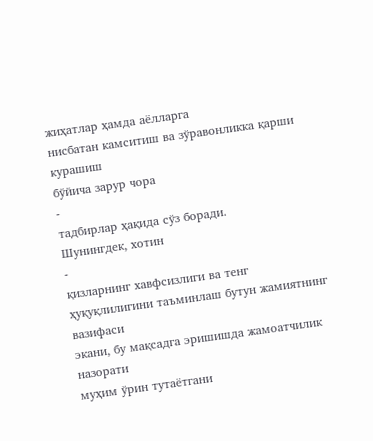жиҳатлар ҳамда аёлларга
нисбатан камситиш ва зўравонликка қарши курашиш
бўйича зарур чора
-
тадбирлар ҳақида сўз боради.
Шунингдек, хотин
-
қизларнинг хавфсизлиги ва тенг
ҳуқуқлилигини таъминлаш бутун жамиятнинг вазифаси
экани, бу мақсадга эришишда жамоатчилик назорати
муҳим ўрин тутаётгани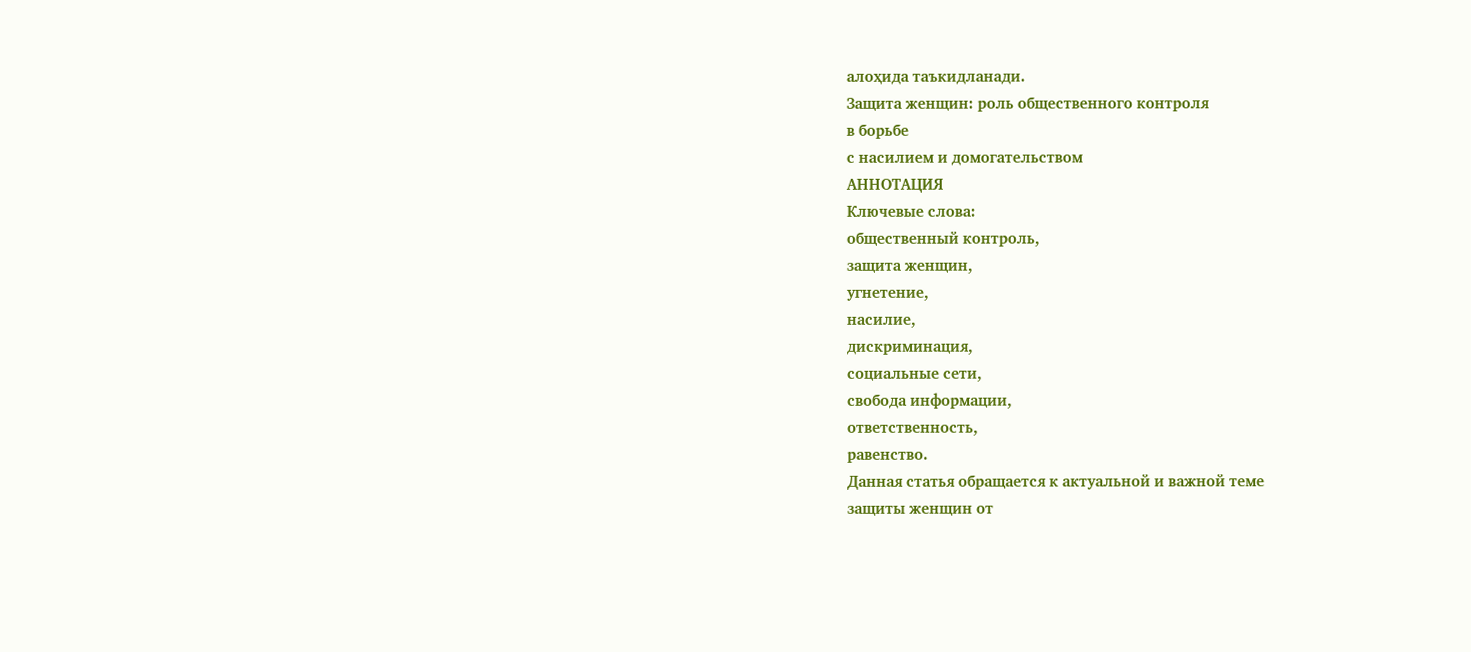алоҳида таъкидланади.
Защита женщин: роль общественного контроля
в борьбе
с насилием и домогательством
АННОТАЦИЯ
Ключевые слова:
общественный контроль,
защита женщин,
угнетение,
насилие,
дискриминация,
социальные сети,
свобода информации,
ответственность,
равенство.
Данная статья обращается к актуальной и важной теме
защиты женщин от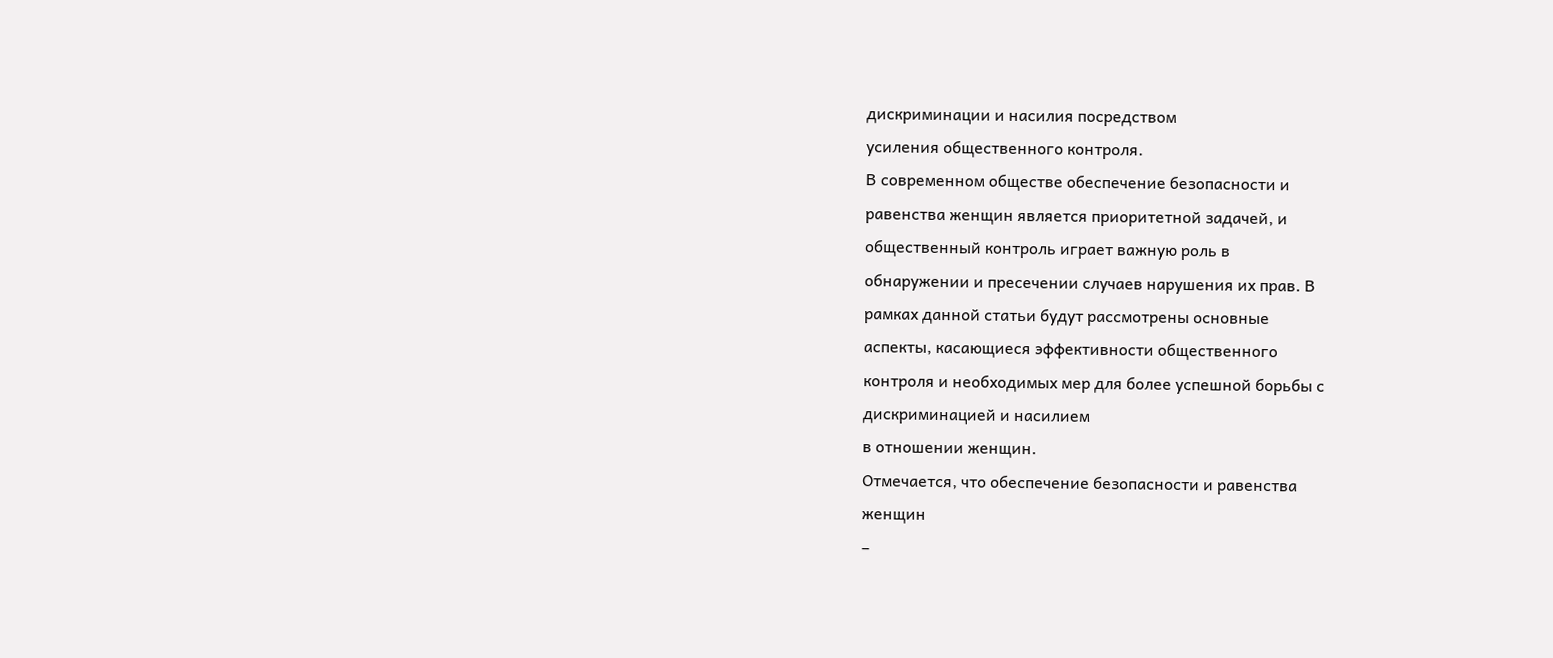дискриминации и насилия посредством
усиления общественного контроля.
В современном обществе обеспечение безопасности и
равенства женщин является приоритетной задачей, и
общественный контроль играет важную роль в
обнаружении и пресечении случаев нарушения их прав. В
рамках данной статьи будут рассмотрены основные
аспекты, касающиеся эффективности общественного
контроля и необходимых мер для более успешной борьбы с
дискриминацией и насилием
в отношении женщин.
Отмечается, что обеспечение безопасности и равенства
женщин
–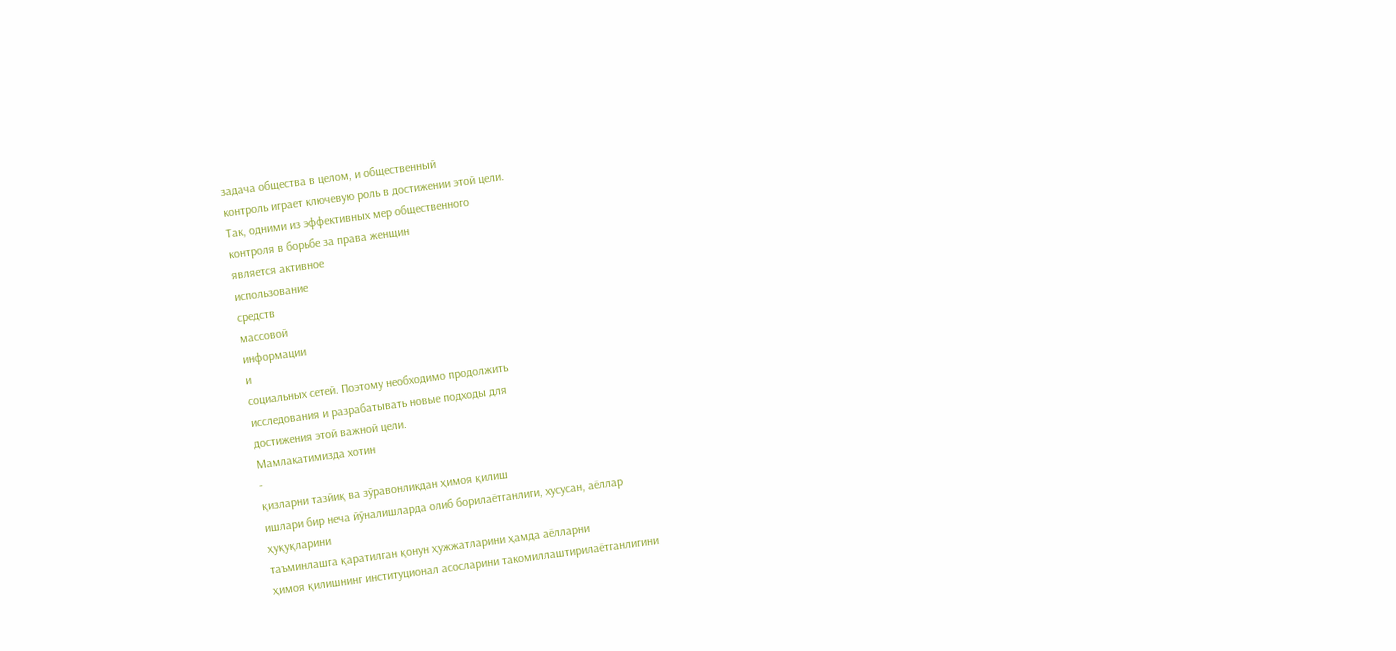задача общества в целом, и общественный
контроль играет ключевую роль в достижении этой цели.
Так, одними из эффективных мер общественного
контроля в борьбе за права женщин
является активное
использование
средств
массовой
информации
и
социальных сетей. Поэтому необходимо продолжить
исследования и разрабатывать новые подходы для
достижения этой важной цели.
Мамлакатимизда хотин
-
қизларни тазйиқ ва зўравонликдан ҳимоя қилиш
ишлари бир неча йўналишларда олиб борилаётганлиги, хусусан, аёллар
ҳуқуқларини
таъминлашга қаратилган қонун ҳужжатларини ҳамда аёлларни
ҳимоя қилишнинг институционал асосларини такомиллаштирилаётганлигини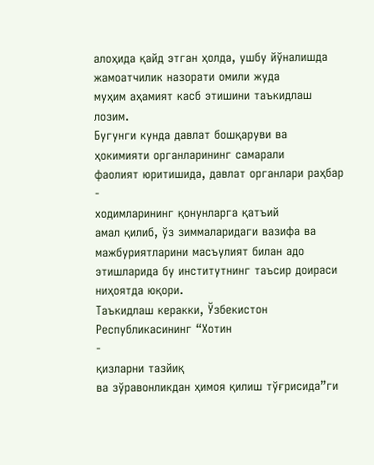алоҳида қайд этган ҳолда, ушбу йўналишда жамоатчилик назорати омили жуда
муҳим аҳамият касб этишини таъкидлаш лозим.
Бугунги кунда давлат бошқаруви ва ҳокимияти органларининг самарали
фаолият юритишида, давлат органлари раҳбар
-
ходимларининг қонунларга қатъий
амал қилиб, ўз зиммаларидаги вазифа ва мажбуриятларини масъулият билан адо
этишларида бу институтнинг таъсир доираси ниҳоятда юқори.
Таъкидлаш керакки, Ўзбекистон Республикасининг “Хотин
-
қизларни тазйиқ
ва зўравонликдан ҳимоя қилиш тўғрисида”ги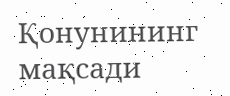Қонунининг мақсади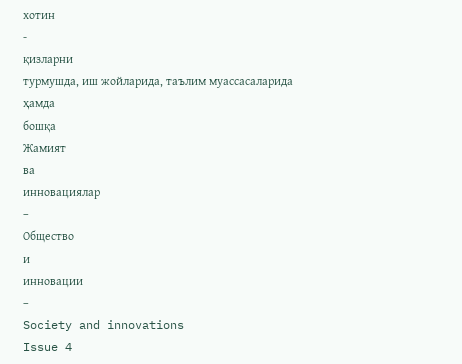хотин
-
қизларни
турмушда, иш жойларида, таълим муассасаларида
ҳамда
бошқа
Жамият
ва
инновациялар
–
Общество
и
инновации
–
Society and innovations
Issue 4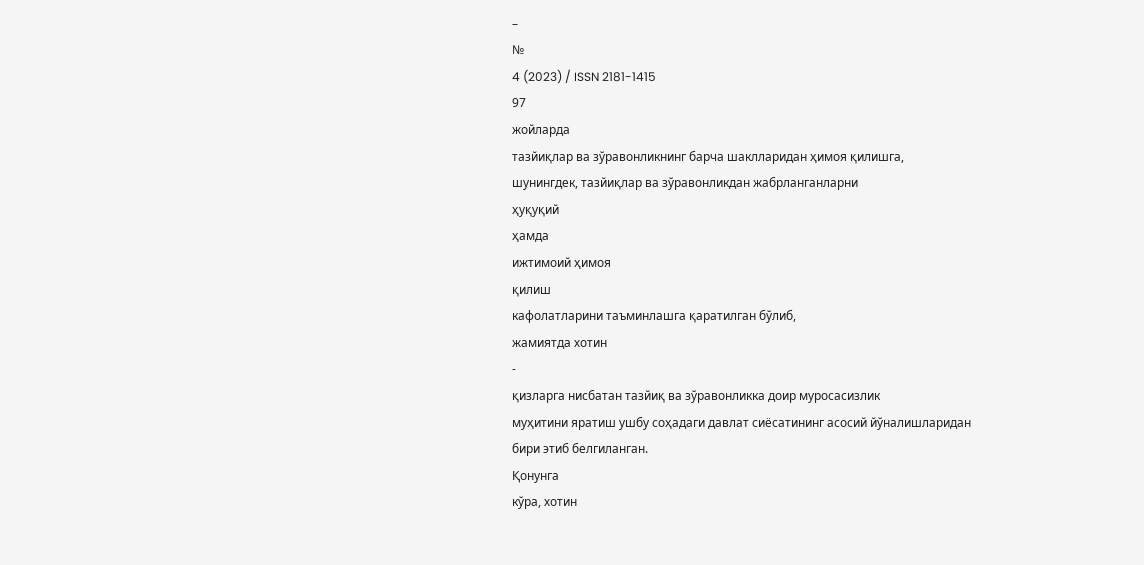–
№
4 (2023) / ISSN 2181-1415
97
жойларда
тазйиқлар ва зўравонликнинг барча шаклларидан ҳимоя қилишга,
шунингдек, тазйиқлар ва зўравонликдан жабрланганларни
ҳуқуқий
ҳамда
ижтимоий ҳимоя
қилиш
кафолатларини таъминлашга қаратилган бўлиб,
жамиятда хотин
-
қизларга нисбатан тазйиқ ва зўравонликка доир муросасизлик
муҳитини яратиш ушбу соҳадаги давлат сиёсатининг асосий йўналишларидан
бири этиб белгиланган.
Қонунга
кўра, хотин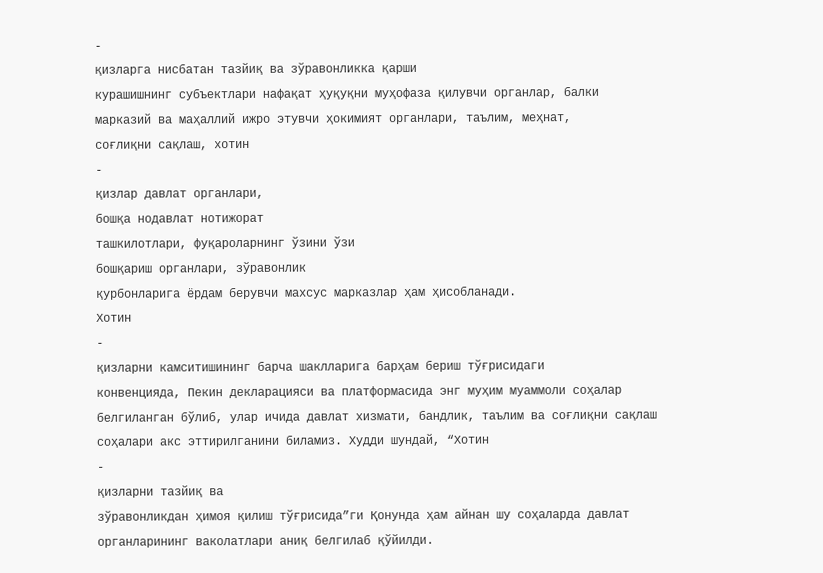-
қизларга нисбатан тазйиқ ва зўравонликка қарши
курашишнинг субъектлари нафақат ҳуқуқни муҳофаза қилувчи органлар, балки
марказий ва маҳаллий ижро этувчи ҳокимият органлари, таълим, меҳнат,
соғлиқни сақлаш, хотин
-
қизлар давлат органлари,
бошқа нодавлат нотижорат
ташкилотлари, фуқароларнинг ўзини ўзи
бошқариш органлари, зўравонлик
қурбонларига ёрдам берувчи махсус марказлар ҳам ҳисобланади.
Хотин
-
қизларни камситишининг барча шаклларига барҳам бериш тўғрисидаги
конвенцияда, Пекин декларацияси ва платформасида энг муҳим муаммоли соҳалар
белгиланган бўлиб, улар ичида давлат хизмати, бандлик, таълим ва соғлиқни сақлаш
соҳалари акс эттирилганини биламиз. Худди шундай, “Хотин
-
қизларни тазйиқ ва
зўравонликдан ҳимоя қилиш тўғрисида”ги Қонунда ҳам айнан шу соҳаларда давлат
органларининг ваколатлари аниқ белгилаб қўйилди.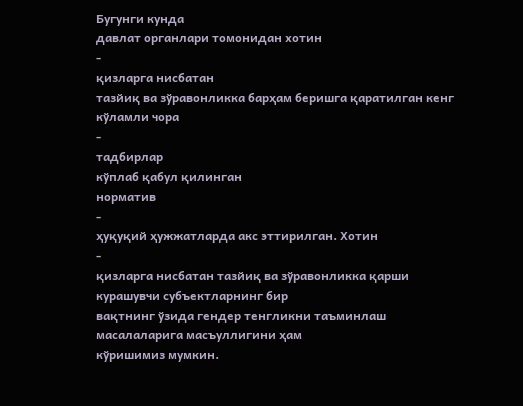Бугунги кунда
давлат органлари томонидан хотин
-
қизларга нисбатан
тазйиқ ва зўравонликка барҳам беришга қаратилган кенг кўламли чора
-
тадбирлар
кўплаб қабул қилинган
норматив
-
ҳуқуқий ҳужжатларда акс эттирилган. Хотин
-
қизларга нисбатан тазйиқ ва зўравонликка қарши курашувчи субъектларнинг бир
вақтнинг ўзида гендер тенгликни таъминлаш масалаларига масъуллигини ҳам
кўришимиз мумкин.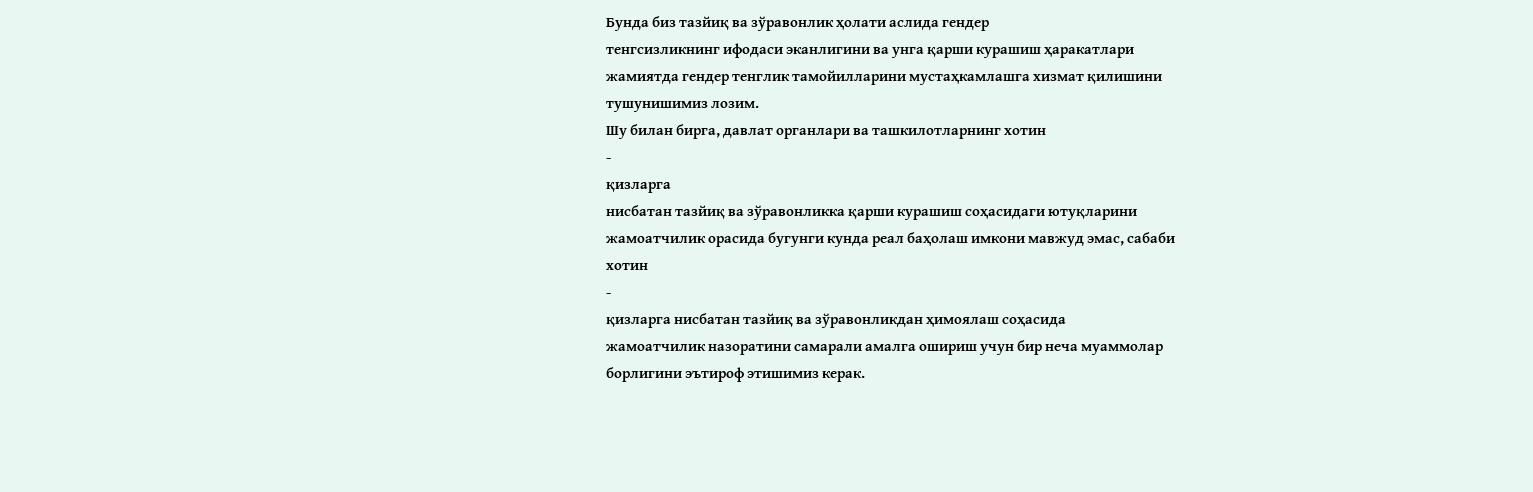Бунда биз тазйиқ ва зўравонлик ҳолати аслида гендер
тенгсизликнинг ифодаси эканлигини ва унга қарши курашиш ҳаракатлари
жамиятда гендер тенглик тамойилларини мустаҳкамлашга хизмат қилишини
тушунишимиз лозим.
Шу билан бирга, давлат органлари ва ташкилотларнинг хотин
-
қизларга
нисбатан тазйиқ ва зўравонликка қарши курашиш соҳасидаги ютуқларини
жамоатчилик орасида бугунги кунда реал баҳолаш имкони мавжуд эмас, сабаби
хотин
-
қизларга нисбатан тазйиқ ва зўравонликдан ҳимоялаш соҳасида
жамоатчилик назоратини самарали амалга ошириш учун бир неча муаммолар
борлигини эътироф этишимиз керак.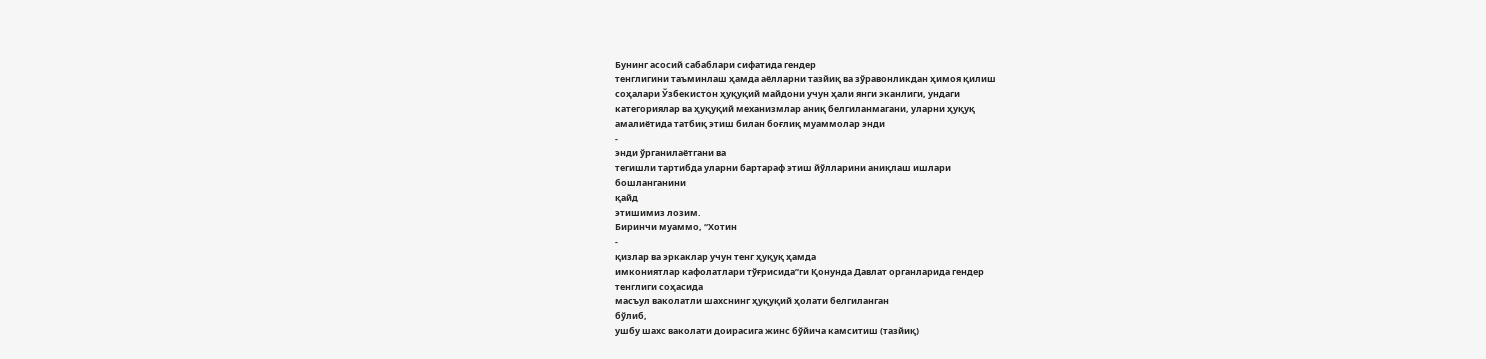Бунинг асосий сабаблари сифатида гендер
тенглигини таъминлаш ҳамда аёлларни тазйиқ ва зўравонликдан ҳимоя қилиш
соҳалари Ўзбекистон ҳуқуқий майдони учун ҳали янги эканлиги, ундаги
категориялар ва ҳуқуқий механизмлар аниқ белгиланмагани, уларни ҳуқуқ
амалиётида татбиқ этиш билан боғлиқ муаммолар энди
-
энди ўрганилаётгани ва
тегишли тартибда уларни бартараф этиш йўлларини аниқлаш ишлари
бошланганини
қайд
этишимиз лозим.
Биринчи муаммо, “Хотин
-
қизлар ва эркаклар учун тенг ҳуқуқ ҳамда
имкониятлар кафолатлари тўғрисида”ги Қонунда Давлат органларида гендер
тенглиги соҳасида
масъул ваколатли шахснинг ҳуқуқий ҳолати белгиланган
бўлиб,
ушбу шахс ваколати доирасига жинс бўйича камситиш (тазйиқ)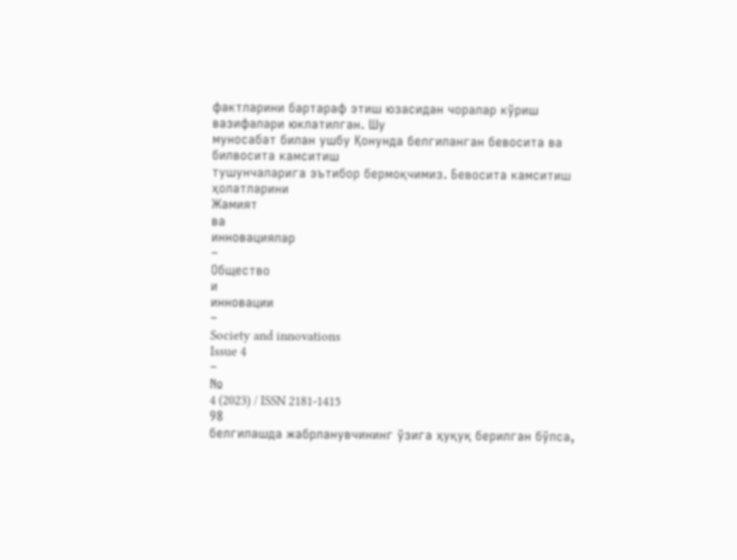фактларини бартараф этиш юзасидан чоралар кўриш вазифалари юклатилган. Шу
муносабат билан ушбу Қонунда белгиланган бевосита ва билвосита камситиш
тушунчаларига эътибор бермоқчимиз. Бевосита камситиш ҳолатларини
Жамият
ва
инновациялар
–
Общество
и
инновации
–
Society and innovations
Issue 4
–
№
4 (2023) / ISSN 2181-1415
98
белгилашда жабрланувчининг ўзига ҳуқуқ берилган бўлса,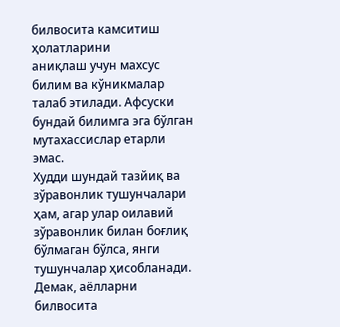билвосита камситиш
ҳолатларини
аниқлаш учун махсус билим ва кўникмалар талаб этилади. Афсуски
бундай билимга эга бўлган мутахассислар етарли эмас.
Худди шундай тазйиқ ва
зўравонлик тушунчалари ҳам, агар улар оилавий зўравонлик билан боғлиқ
бўлмаган бўлса, янги тушунчалар ҳисобланади. Демак, аёлларни билвосита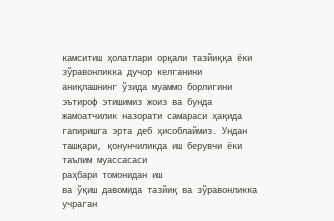камситиш ҳолатлари орқали тазйиққа ёки зўравонликка дучор келганини
аниқлашнинг ўзида муаммо борлигини эътироф этишимиз жоиз ва бунда
жамоатчилик назорати самараси ҳақида гапиришга эрта деб ҳисоблаймиз. Ундан
ташқари, қонунчиликда иш берувчи ёки таълим муассасаси
раҳбари томонидан иш
ва ўқиш давомида тазйиқ ва зўравонликка учраган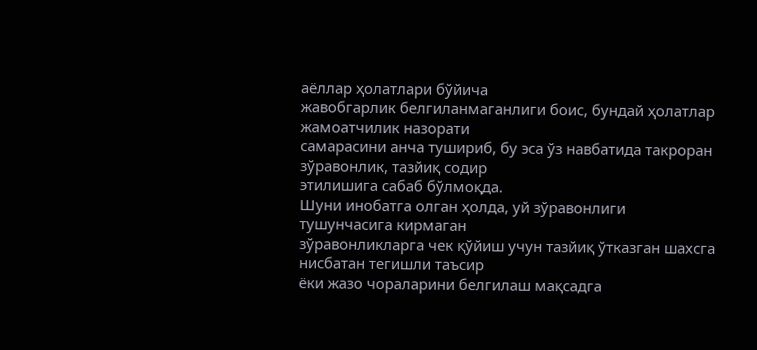аёллар ҳолатлари бўйича
жавобгарлик белгиланмаганлиги боис, бундай ҳолатлар жамоатчилик назорати
самарасини анча тушириб, бу эса ўз навбатида такроран зўравонлик, тазйиқ содир
этилишига сабаб бўлмоқда.
Шуни инобатга олган ҳолда, уй зўравонлиги тушунчасига кирмаган
зўравонликларга чек қўйиш учун тазйиқ ўтказган шахсга нисбатан тегишли таъсир
ёки жазо чораларини белгилаш мақсадга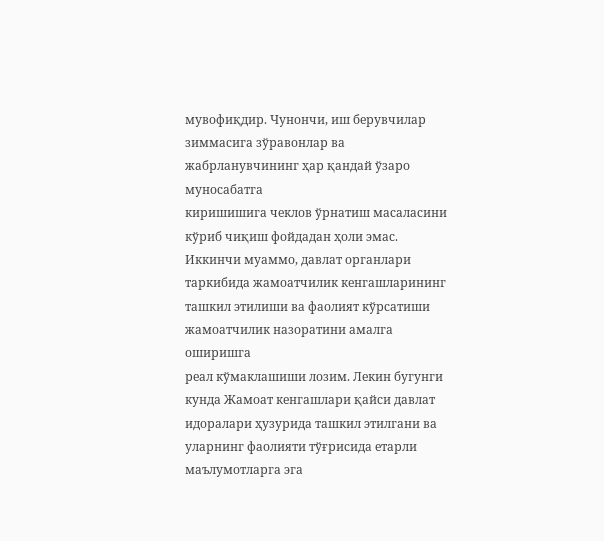мувофиқдир. Чунончи, иш берувчилар
зиммасига зўравонлар ва жабрланувчининг ҳар қандай ўзаро муносабатга
киришишига чеклов ўрнатиш масаласини кўриб чиқиш фойдадан ҳоли эмас.
Иккинчи муаммо, давлат органлари таркибида жамоатчилик кенгашларининг
ташкил этилиши ва фаолият кўрсатиши жамоатчилик назоратини амалга оширишга
реал кўмаклашиши лозим. Лекин бугунги кунда Жамоат кенгашлари қайси давлат
идоралари ҳузурида ташкил этилгани ва уларнинг фаолияти тўғрисида етарли
маълумотларга эга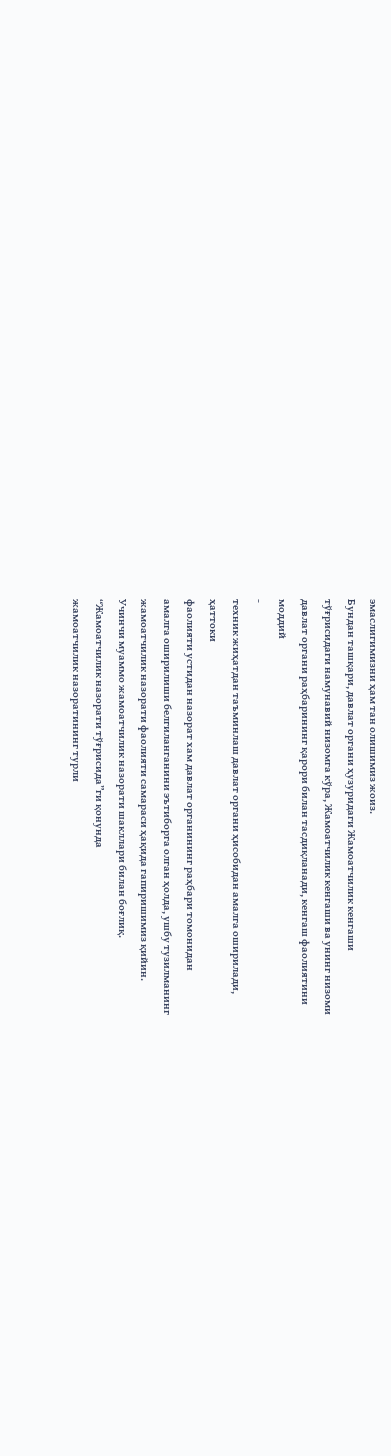эмаслигимизни ҳам тан олишимиз жоиз.
Бундан ташқари, давлат органи ҳузуридаги Жамоатчилик кенгаши
тўғрисидаги намунавий низомга кўра, Жамоатчилик кенгаши ва унинг низоми
давлат органи раҳбарининг қарори билан тасдиқланади, кенгаш фаолиятини
моддий
-
техник жиҳатдан таъминлаш давлат органи ҳисобидан амалга оширилади,
ҳаттоки
фаолияти устидан назорат хам давлат органининг раҳбари томонидан
амалга оширилиши белгиланганини эътиборга олган ҳолда, ушбу тузилманинг
жамоатчилик назорати фаолияти самараси ҳақида гапиришимиз қийин.
Учинчи муаммо жамоатчилик назорати шакллари билан боғлиқ.
“Жамоатчилик назорати тўғрисида”ги қонунда
жамоатчилик назоратининг турли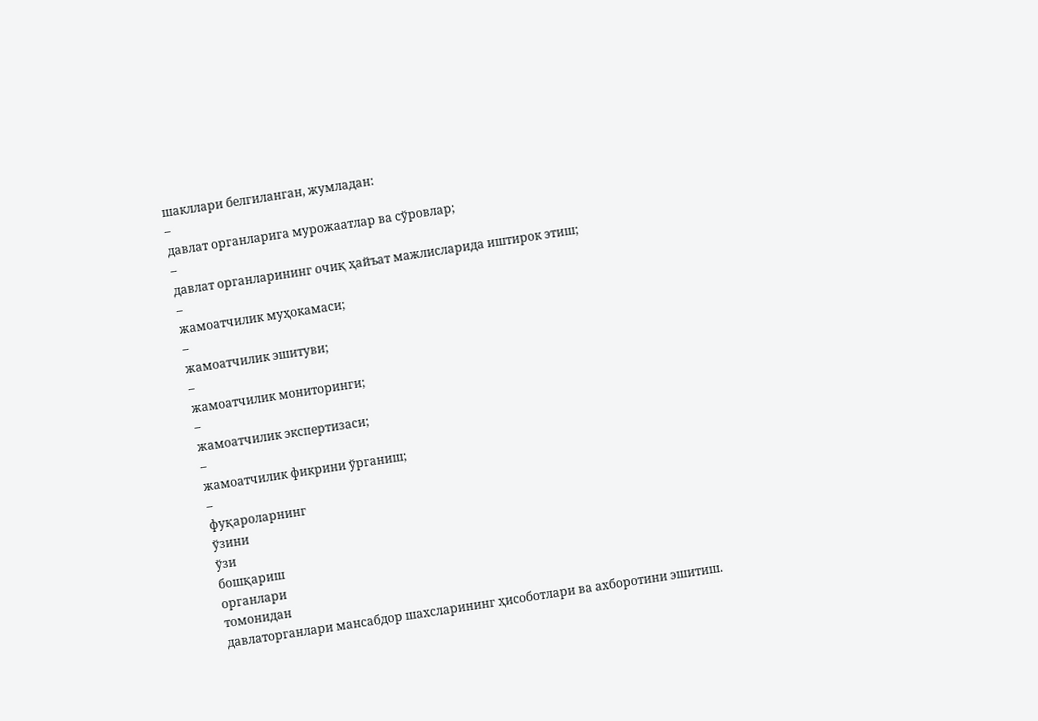шакллари белгиланган, жумладан:
–
давлат органларига мурожаатлар ва сўровлар;
–
давлат органларининг очиқ ҳайъат мажлисларида иштирок этиш;
–
жамоатчилик муҳокамаси;
–
жамоатчилик эшитуви;
–
жамоатчилик мониторинги;
–
жамоатчилик экспертизаси;
–
жамоатчилик фикрини ўрганиш;
–
фуқароларнинг
ўзини
ўзи
бошқариш
органлари
томонидан
давлаторганлари мансабдор шахсларининг ҳисоботлари ва ахборотини эшитиш.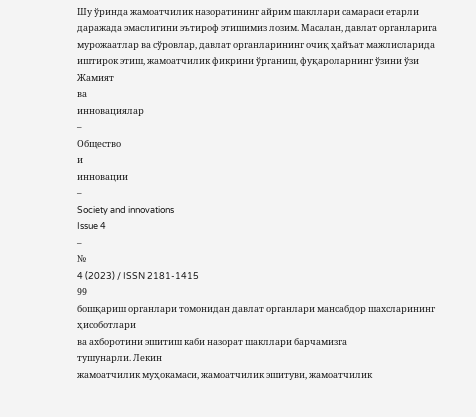Шу ўринда жамоатчилик назоратининг айрим шакллари самараси етарли
даражада эмаслигини эътироф этишимиз лозим. Масалан, давлат органларига
мурожаатлар ва сўровлар, давлат органларининг очиқ ҳайъат мажлисларида
иштирок этиш, жамоатчилик фикрини ўрганиш, фуқароларнинг ўзини ўзи
Жамият
ва
инновациялар
–
Общество
и
инновации
–
Society and innovations
Issue 4
–
№
4 (2023) / ISSN 2181-1415
99
бошқариш органлари томонидан давлат органлари мансабдор шахсларининг
ҳисоботлари
ва ахборотини эшитиш каби назорат шакллари барчамизга
тушунарли. Лекин
жамоатчилик муҳокамаси, жамоатчилик эшитуви, жамоатчилик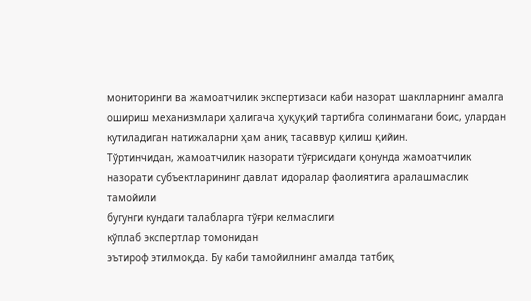мониторинги ва жамоатчилик экспертизаси каби назорат шаклларнинг амалга
ошириш механизмлари ҳалигача ҳуқуқий тартибга солинмагани боис, улардан
кутиладиган натижаларни ҳам аниқ тасаввур қилиш қийин.
Тўртинчидан, жамоатчилик назорати тўғрисидаги қонунда жамоатчилик
назорати субъектларининг давлат идоралар фаолиятига аралашмаслик тамойили
бугунги кундаги талабларга тўғри келмаслиги
кўплаб экспертлар томонидан
эътироф этилмоқда. Бу каби тамойилнинг амалда татбиқ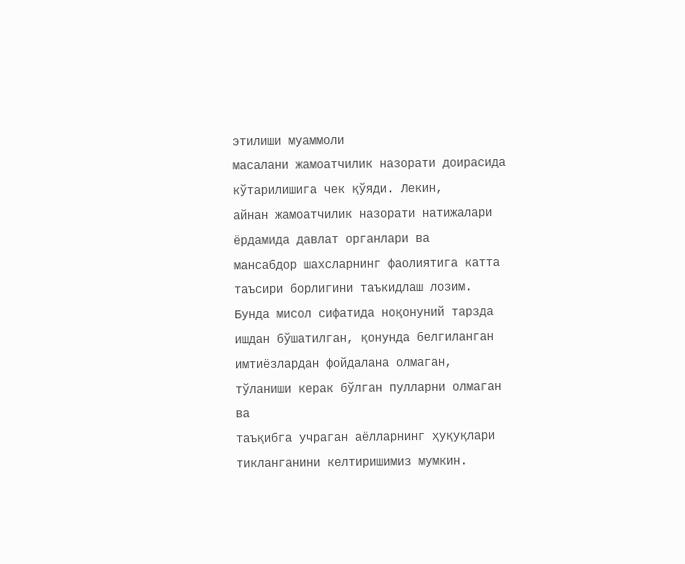этилиши муаммоли
масалани жамоатчилик назорати доирасида кўтарилишига чек қўяди. Лекин,
айнан жамоатчилик назорати натижалари ёрдамида давлат органлари ва
мансабдор шахсларнинг фаолиятига катта таъсири борлигини таъкидлаш лозим.
Бунда мисол сифатида ноқонуний тарзда ишдан бўшатилган, қонунда белгиланган
имтиёзлардан фойдалана олмаган, тўланиши керак бўлган пулларни олмаган ва
таъқибга учраган аёлларнинг ҳуқуқлари тикланганини келтиришимиз мумкин.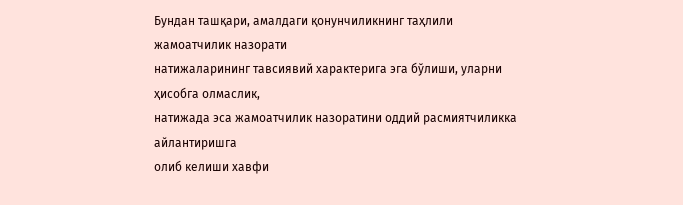Бундан ташқари, амалдаги қонунчиликнинг таҳлили жамоатчилик назорати
натижаларининг тавсиявий характерига эга бўлиши, уларни ҳисобга олмаслик,
натижада эса жамоатчилик назоратини оддий расмиятчиликка айлантиришга
олиб келиши хавфи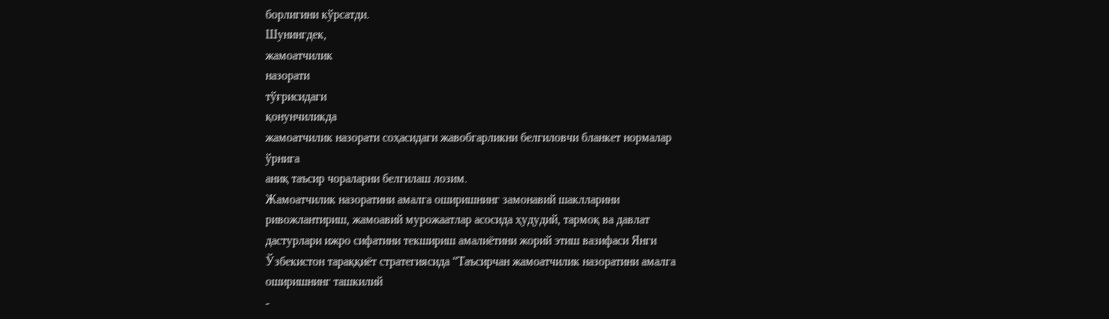борлигини кўрсатди.
Шунингдек,
жамоатчилик
назорати
тўғрисидаги
қонунчиликда
жамоатчилик назорати соҳасидаги жавобгарликни белгиловчи бланкет нормалар
ўрнига
аниқ таъсир чораларни белгилаш лозим.
Жамоатчилик назоратини амалга оширишнинг замонавий шаклларини
ривожлантириш, жамоавий мурожаатлар асосида ҳудудий, тармоқ ва давлат
дастурлари ижро сифатини текшириш амалиётини жорий этиш вазифаси Янги
Ўзбекистон тараққиёт стратегиясида “Таъсирчан жамоатчилик назоратини амалга
оширишнинг ташкилий
-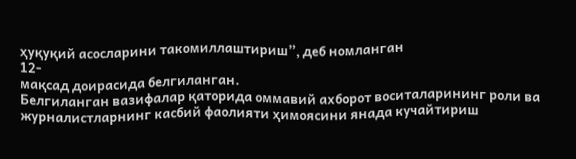ҳуқуқий асосларини такомиллаштириш”, деб номланган
12-
мақсад доирасида белгиланган.
Белгиланган вазифалар қаторида оммавий ахборот воситаларининг роли ва
журналистларнинг касбий фаолияти ҳимоясини янада кучайтириш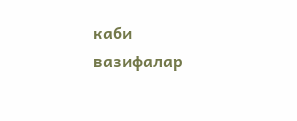каби вазифалар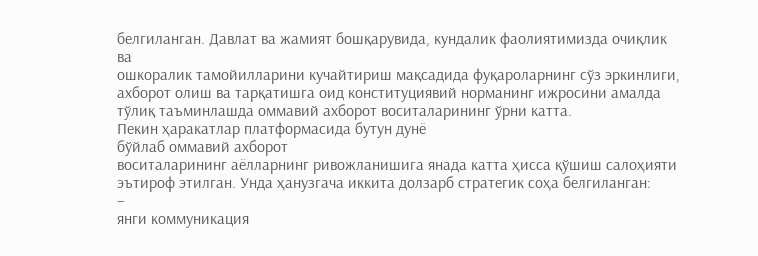белгиланган. Давлат ва жамият бошқарувида, кундалик фаолиятимизда очиқлик
ва
ошкоралик тамойилларини кучайтириш мақсадида фуқароларнинг сўз эркинлиги,
ахборот олиш ва тарқатишга оид конституциявий норманинг ижросини амалда
тўлиқ таъминлашда оммавий ахборот воситаларининг ўрни катта.
Пекин ҳаракатлар платформасида бутун дунё
бўйлаб оммавий ахборот
воситаларининг аёлларнинг ривожланишига янада катта ҳисса қўшиш салоҳияти
эътироф этилган. Унда ҳанузгача иккита долзарб стратегик соҳа белгиланган:
–
янги коммуникация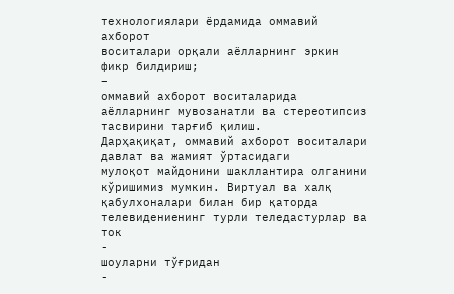технологиялари ёрдамида оммавий ахборот
воситалари орқали аёлларнинг эркин фикр билдириш;
–
оммавий ахборот воситаларида аёлларнинг мувозанатли ва стереотипсиз
тасвирини тарғиб қилиш.
Дарҳақиқат, оммавий ахборот воситалари давлат ва жамият ўртасидаги
мулоқот майдонини шакллантира олганини кўришимиз мумкин. Виртуал ва халқ
қабулхоналари билан бир қаторда телевидениенинг турли теледастурлар ва ток
-
шоуларни тўғридан
-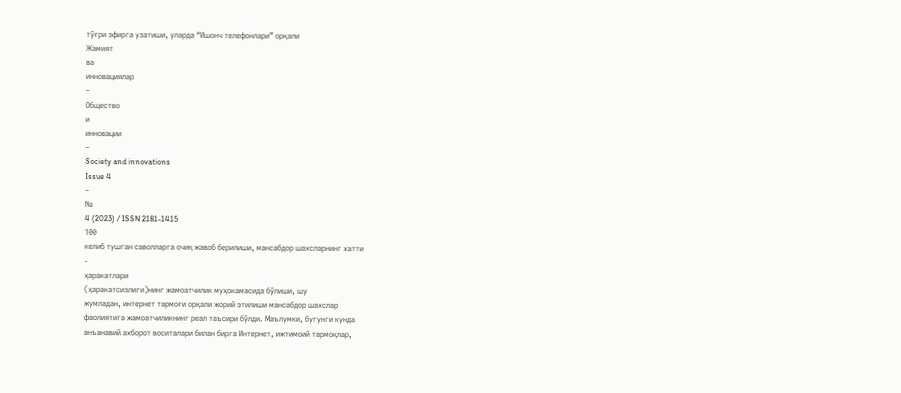тўғри эфирга узатиши, уларда “Ишонч телефонлари” орқали
Жамият
ва
инновациялар
–
Общество
и
инновации
–
Society and innovations
Issue 4
–
№
4 (2023) / ISSN 2181-1415
100
келиб тушган саволларга очиқ жавоб берилиши, мансабдор шахсларнинг хатти
-
ҳаракатлари
(ҳаракатсизлиги)нинг жамоатчилик муҳокамасида бўлиши, шу
жумладан, интернет тармоғи орқали жорий этилиши мансабдор шахслар
фаолиятига жамоатчиликнинг реал таъсири бўлди. Маълумки, бугунги кунда
анъанавий ахборот воситалари билан бирга Интернет, ижтимоий тармоқлар,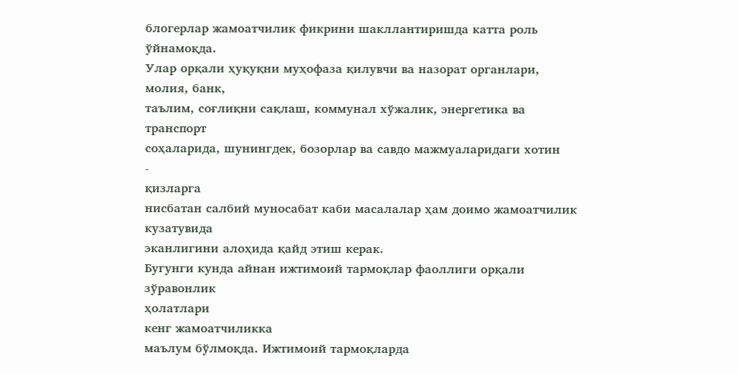блогерлар жамоатчилик фикрини шакллантиришда катта роль ўйнамоқда.
Улар орқали ҳуқуқни муҳофаза қилувчи ва назорат органлари, молия, банк,
таълим, соғлиқни сақлаш, коммунал хўжалик, энергетика ва транспорт
соҳаларида, шунингдек, бозорлар ва савдо мажмуаларидаги хотин
-
қизларга
нисбатан салбий муносабат каби масалалар ҳам доимо жамоатчилик кузатувида
эканлигини алоҳида қайд этиш керак.
Бугунги кунда айнан ижтимоий тармоқлар фаоллиги орқали зўравонлик
ҳолатлари
кенг жамоатчиликка
маълум бўлмоқда. Ижтимоий тармоқларда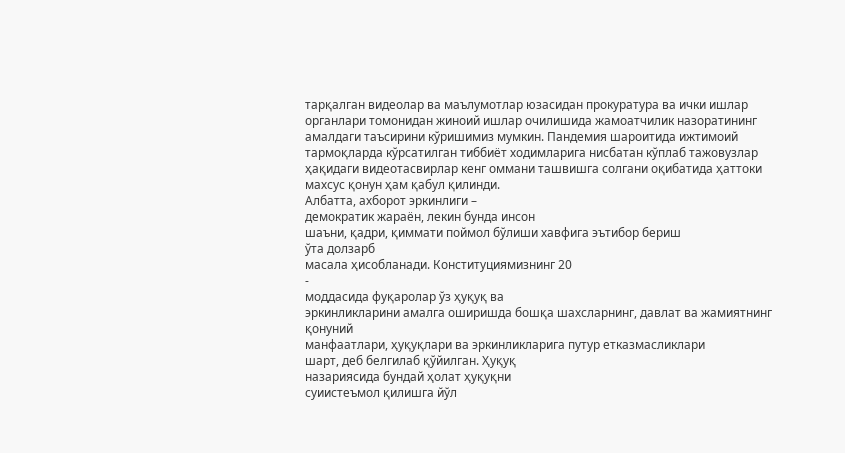тарқалган видеолар ва маълумотлар юзасидан прокуратура ва ички ишлар
органлари томонидан жиноий ишлар очилишида жамоатчилик назоратининг
амалдаги таъсирини кўришимиз мумкин. Пандемия шароитида ижтимоий
тармоқларда кўрсатилган тиббиёт ходимларига нисбатан кўплаб тажовузлар
ҳақидаги видеотасвирлар кенг оммани ташвишга солгани оқибатида ҳаттоки
махсус қонун ҳам қабул қилинди.
Албатта, ахборот эркинлиги –
демократик жараён, лекин бунда инсон
шаъни, қадри, қиммати поймол бўлиши хавфига эътибор бериш
ўта долзарб
масала ҳисобланади. Конституциямизнинг 20
-
моддасида фуқаролар ўз ҳуқуқ ва
эркинликларини амалга оширишда бошқа шахсларнинг, давлат ва жамиятнинг
қонуний
манфаатлари, ҳуқуқлари ва эркинликларига путур етказмасликлари
шарт, деб белгилаб қўйилган. Ҳуқуқ
назариясида бундай ҳолат ҳуқуқни
суиистеъмол қилишга йўл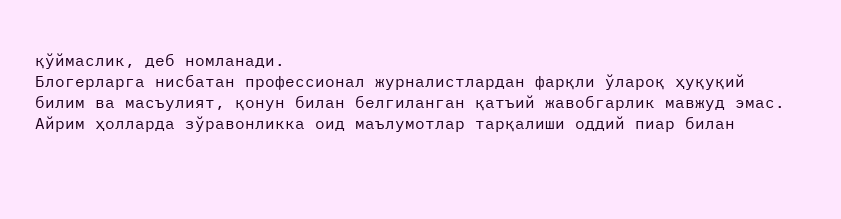қўймаслик, деб номланади.
Блогерларга нисбатан профессионал журналистлардан фарқли ўлароқ ҳуқуқий
билим ва масъулият, қонун билан белгиланган қатъий жавобгарлик мавжуд эмас.
Айрим ҳолларда зўравонликка оид маълумотлар тарқалиши оддий пиар билан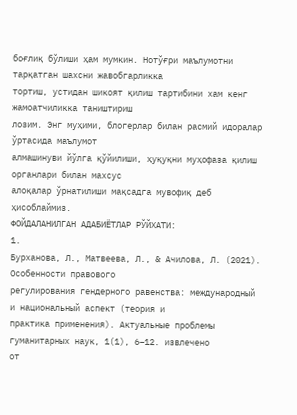боғлиқ бўлиши ҳам мумкин. Нотўғри маълумотни тарқатган шахсни жавобгарликка
тортиш, устидан шикоят қилиш тартибини хам кенг жамоатчиликка таништириш
лозим. Энг муҳими, блогерлар билан расмий идоралар ўртасида маълумот
алмашинуви йўлга қўйилиши, ҳуқуқни муҳофаза қилиш органлари билан махсус
алоқалар ўрнатилиши мақсадга мувофиқ деб ҳисоблаймиз.
ФОЙДАЛАНИЛГАН АДАБИЁТЛАР РЎЙХАТИ:
1.
Бурханова, Л., Матвеева, Л., & Ачилова, Л. (2021). Особенности правового
регулирования гендерного равенства: международный и национальный аспект (теория и
практика применения). Актуальные проблемы гуманитарных наук, 1(1), 6–12. извлечено
от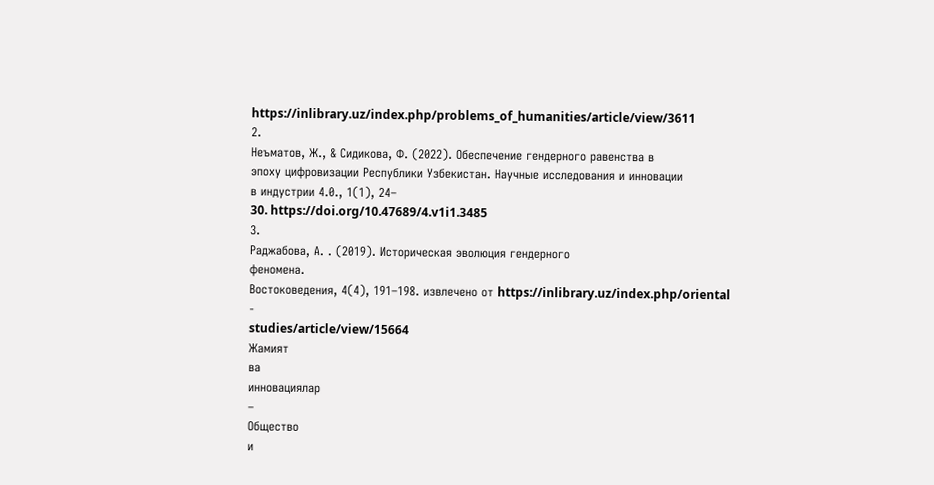https://inlibrary.uz/index.php/problems_of_humanities/article/view/3611
2.
Неъматов, Ж., & Сидикова, Ф. (2022). Обеспечение гендерного равенства в
эпоху цифровизации Республики Узбекистан. Научные исследования и инновации
в индустрии 4.0., 1(1), 24–
30. https://doi.org/10.47689/4.v1i1.3485
3.
Раджабова, А. . (2019). Историческая эволюция гендерного
феномена.
Востоковедения, 4(4), 191–198. извлечено от https://inlibrary.uz/index.php/oriental
-
studies/article/view/15664
Жамият
ва
инновациялар
–
Общество
и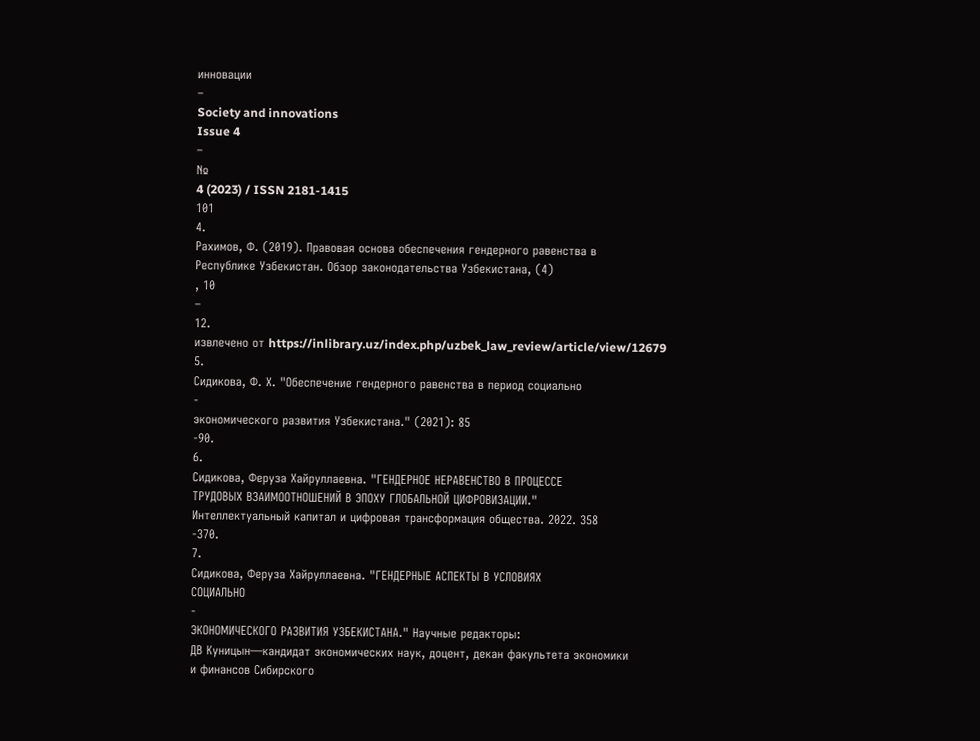инновации
–
Society and innovations
Issue 4
–
№
4 (2023) / ISSN 2181-1415
101
4.
Рахимов, Ф. (2019). Правовая основа обеспечения гендерного равенства в
Республике Узбекистан. Обзор законодательства Узбекистана, (4)
, 10
–
12.
извлечено от https://inlibrary.uz/index.php/uzbek_law_review/article/view/12679
5.
Сидикова, Ф. Х. "Обеспечение гендерного равенства в период социально
-
экономического развития Узбекистана." (2021): 85
-90.
6.
Сидикова, Феруза Хайруллаевна. "ГЕНДЕРНОЕ НЕРАВЕНСТВО В ПРОЦЕССЕ
ТРУДОВЫХ ВЗАИМООТНОШЕНИЙ В ЭПОХУ ГЛОБАЛЬНОЙ ЦИФРОВИЗАЦИИ."
Интеллектуальный капитал и цифровая трансформация общества. 2022. 358
-370.
7.
Сидикова, Феруза Хайруллаевна. "ГЕНДЕРНЫЕ АСПЕКТЫ В УСЛОВИЯХ
СОЦИАЛЬНО
-
ЭКОНОМИЧЕСКОГО РАЗВИТИЯ УЗБЕКИСТАНА." Научные редакторы:
ДВ Куницын—кандидат экономических наук, доцент, декан факультета экономики
и финансов Сибирского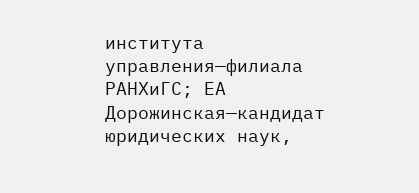института управления—филиала РАНХиГС; ЕА
Дорожинская—кандидат юридических наук,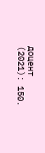доцент (2021): 150.